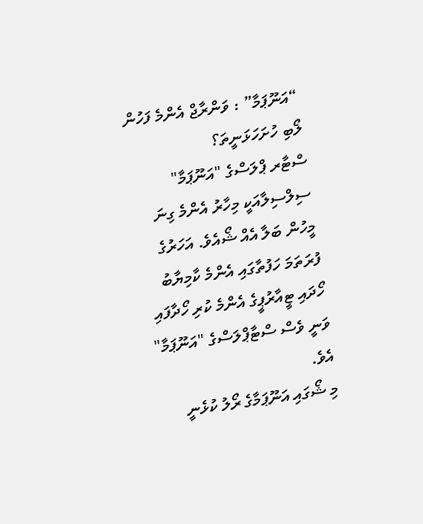“އަނޫޕަމާ” : ވަންރާޖް އެންމެ ފަހުން ލޯބި ހުށަހަޅަނީތަ؟
ސްޓާރ ޕްލަސްގެ "އަނޫޕަމާ" ސިލްސިލާއަކީ މިހާރު އެންމެ ގިނަ މީހުން ބަލާ އެއް ޝޯއެވެ. އަހަރުގެ ފުރަތަމަ ހަފުތާގައި އެންމެ ކާމިޔާބު ހޯދައި ޓީއާރުޕީގެ އެންމެ ކުރި ހޯދާފައި ވަނީ ވެސް ސްޓާޕްލަސްގެ "އަނޫޕަމާ" އެވެ.
މި ޝޯގައި އަނޫޕަމާގެ ރޯލު ކުޅެނީ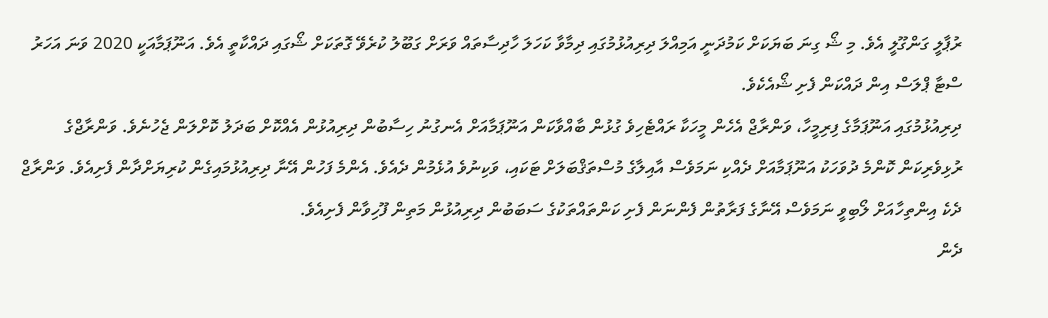ރުޕާލީ ގަންގޫލީ އެވެ. މި ޝޯ ގިނަ ބަޔަކަށް ކަމުދަނީ އަމިއްލަ ދިރިއުޅުމުގައި ދިމާވާ ކަހަލަ ހާދިސާތައް ވަރަށް ގަބޫލު ކުރެވޭ ގޮތަކަށް ޝޯގައި ދައްކާތީ އެވެ. އަނޫޕަމާއަކީ 2020 ވަނަ އަހަރު ސްޓާ ޕްލަސް އިން ދައްކަން ފެށި ޝޯއެކެވެ.
ދިރިއުޅުމުގައި އަނޫޕަމާގެ ފިރިމީހާ، ވަންރާޖް އެހެން މީހަކާ ރައްޓެހިވެ ގުޅުން ބާއްވާކަން އަނޫޕަމާއަށް އެނގުނު ހިސާބުން ދިރިއުޅުން އެއްކޮށް ބަދަލު ކޮށްލަން ޖެހުނެވެ. ވަންރާޖްގެ ރުޅިވެރިކަން ކޮންމެ ދުވަހަކު އަނޫޕަމާއަށް ދެއްކި ނަމަވެސް އާއިލާގެ މުސްތަޤްބަލަށް ޓަކައި، ވަކިނުވެ އުޅެމުން ދެއެވެ. އެންމެ ފަހުން އޭނާ ދިރިއުޅުމައިގެން ކުރިޔަށްދާން ފެށިއެވެ. ވަންރާޖް ދެކެ އިންތިހާއަށް ލޯބިވީ ނަމަވެސް އޭނާގެ ފަރާތުން ފެންނަން ފެށި ކަންތައްތަކުގެ ސަބަބުން ދިރިއުޅުން މަތިން ފޫހިވާން ފެށިއެވެ.
ދެން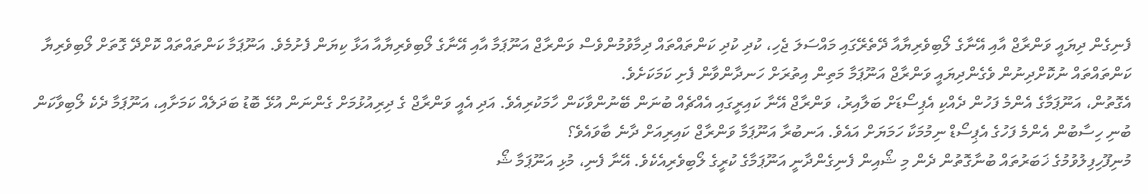ފެނިގެން ދިޔައީ ވަންރާޖް އާއި އޭނާގެ ލޯބިވެރިޔާއާ ދޭތެރޭގައި މައްސަލަ ޖެހި، ކުދި ކުދި ކަންތައްތައް ދިމާވުމުންވެސް ވަންރާޖް އަނޫޕަމާ އާއި އޭނާގެ ލޯބިވެރިޔާއާ އަޅާ ކިޔަން ފެށުމެވެ. އަނޫޕަމާ ކަންތައްތައް ކޮށްދޭ ގޮތަށް ލޯބިވެރިޔާ ކަންތައްތައް ނުކޮށްދިނުން ވެގެންދިޔައީ ވަންރާޖް އަނޫޕަމާ މަތިން އިތުރަށް ހަނދާންވާން ފެށި ކަމަކަށެވެ.
އެގޮތުން، އަނޫޕަމާގެ އެންމެ ފަހުން ދެއްކި އެޕިސޯޑަށް ބަލާއިރު، ވަންރާޖް އޭނާ ކައިރީގައި އެއްޗެއް ބުނަން ބޭނުންވާކަން ހާމަކުރިއެވެ. އަދި އެއީ ވަންރާޖް ގެ ދިރިއުޅުމަށް ގެންނަން އުޅޭ ބޮޑު ބަދަލެއް ކަމަށާއި، އަނޫޕަމާ ދެކެ ލޯބިވާކަން ބުނި ހިސާބުން އެންމެ ފަހުގެ އެޕިސޯޑް ނިމުމަކާ ހަމަޔަށް އައެވެ. އަނބުރާ އަނޫޕަމާ ވަންރާޖް ކައިރިއަށް ދާނެ ބާވައެވެ؟
މުނިފޫހިފިލުވުމުގެ ޚަބަރުތައް ބުނާގޮތުން ދެން މި ޝޯއިން ފެނިގެންދާނީ އަނޫޕަމާގެ ކުރީގެ ލޯބިވެރިއެކެވެ. އޭނާ ފެނި، މުޅި އަނޫޕަމާ ޝޯ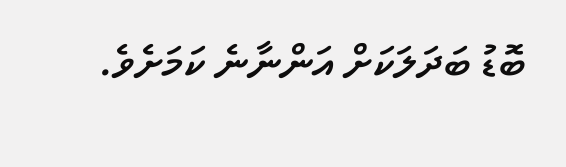ބޮޑު ބަދަލަކަށް އަންނާނެ ކަމަށެވެ.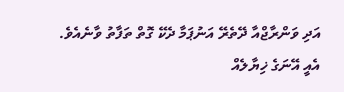އަދި ވަންރާޖްއާ ދޭތެރޭ އަނުޕަމާ ދެކޭ ގޮތް ތަފާތު ވާނެއެވެ.
އެއީ އޭނަގެ ޚިޔާލެއް